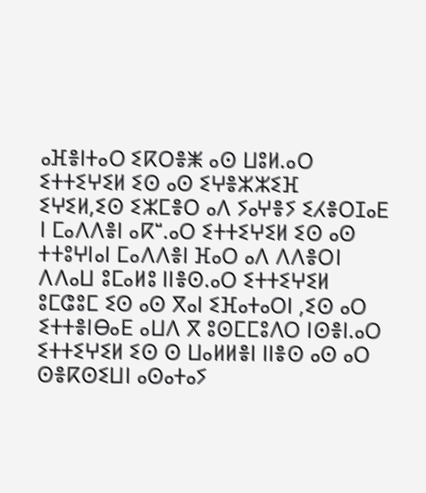ⴰⴼⴻⵏⵜⴰⵔ ⵉⴽⵔⴻⵥ ⴰⵙ ⵡⵓⵍ.ⴰⵔ ⵉⵜⵜⵉⵖⵉⵍ ⵉⵙ ⴰⵙ ⵉⵖⴻⵣⵣⵉⴼ ⵉⵖⵉⵍ,ⵉⵙ ⵉⵣⵎⴻⵔ ⴰⴷ ⵢⴰⵖⴻⵢ ⵉⵃⴻⵔⵊⴰⴹ ⵏ ⵎⴰⴷⴷⴻⵏ ⴰⴽⵯ.ⴰⵔ ⵉⵜⵜⵉⵖⵉⵍ ⵉⵙ ⴰⵙ ⵜⵜⵓⵖⵏⴰⵏ ⵎⴰⴷⴷⴻⵏ ⴼⴰⵔ ⴰⴷ ⴷⴷⴻⵔⵏ ⴷⴷⴰⵡ ⵓⵎⴰⵍⵓ ⵏⵏⴻⵙ.ⴰⵔ ⵉⵜⵜⵉⵖⵉⵍ ⵓⵎⵛⵓⵎ ⵉⵙ ⴰⵙ ⴳⴰⵏ ⵉⴼⴰⵜⴰⵔⵏ ,ⵉⵙ ⴰⵔ ⵉⵜⵜⴻⵏⴱⴰⴹ ⴰⵡⴷ ⴳ ⵓⵙⵎⵎⵓⴷⵔ ⵏⵙⴻⵏ.ⴰⵔ ⵉⵜⵜⵉⵖⵉⵍ ⵉⵙ ⵙ ⵡⴰⵍⵍⴻⵏ ⵏⵏⴻⵙ ⴰⵙ ⴰⵔ ⵙⴻⴽⵙⵉⵡⵏ ⴰⵙⴰⵜⴰⵢ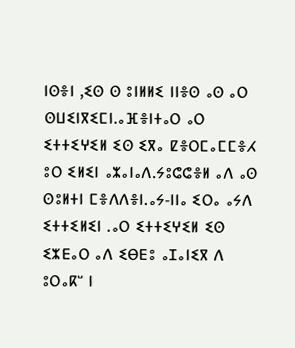ⵏⵙⴻⵏ ,ⵉⵙ ⵙ ⵓⵏⵍⵍⵉ ⵏⵏⴻⵙ ⴰⵙ ⴰⵔ ⵙⵡⵉⵏⴳⵉⵎⵏ.ⴰⴼⴻⵏⵜⴰⵔ ⴰⵔ ⵉⵜⵜⵉⵖⵉⵍ ⵉⵙ ⵉⴳⴰ ⵇⴻⵔⵎⴰⵎⵎⴻⵃ ⵓⵔ ⵉⵍⵉⵏ ⴰⵣⴰⵏⴰⴷ.ⵢⵓⵛⵛⴻⵍ ⴰⴷ ⴰⵙ ⵙⵓⵍⵜⵏ ⵎⴻⴷⴷⴻⵏ.ⴰⵢ-ⵏⵏⴰ ⵉⵔⴰ ⴰⵢⴷ ⵉⵜⵜⵉⵍⵉⵏ .ⴰⵔ ⵉⵜⵜⵉⵖⵉⵍ ⵉⵙ ⵉⵣⴹⴰⵔ ⴰⴷ ⵉⴱⴹⵓ ⴰⵊⴰⵏⵉⴳ ⴷ ⵓⵔⴰⴽⵯ ⵏ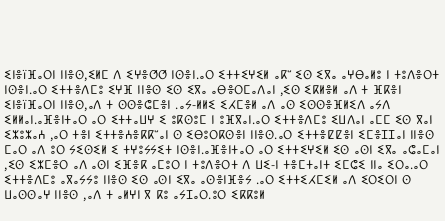ⵉⵏⴻïⴼⴰⵔⵏ ⵏⵏⴻⵙ,ⵉⵍⵎ ⴷ ⵉⵖⴻⵚⵚ ⵏⵙⴻⵏ.ⴰⵔ ⵉⵜⵜⵉⵖⵉⵍ ⴰⴽⵯ ⵉⵙ ⵉⴳⴰ ⴰⵖⴱⴰⵍⵓ ⵏ ⵜⵓⴷⴻⵔⵜ ⵏⵙⴻⵏ.ⴰⵔ ⵉⵜⵜⴻⴷⵎⵓ ⵉⵖⴼ ⵏⵏⴻⵙ ⵉⵙ ⵉⴳⴰ ⴰⴱⴻⵔⵎⴰⴷⴰⵏ ,ⵉⵙ ⵉⴽⵍⴻⵍ ⴰⴷ ⵜ ⴼⴽⴻⵏ ⵉⵏⴻïⴼⴰⵔⵏ ⵏⵏⴻⵙ,ⴰⴷ ⵜ ⵙⵙⴻⵛⵎⴻⵏ .ⴰⵢ-ⵍⵍⵉ ⵉⵃⵎⴻⵍ ⴰⴷ ⴰⵙ ⵉⵙⵙⴻⴼⵍⵉⴷ ⴰⵢⴷ ⵉⵍⵍⴰⵏ.ⴰⴼⴻⵏⵜⴰⵔ ⴰⵔ ⵉⵜⵜⴰⵡⵖ ⵉ ⵓⴽⵙⵓⵎ ⵏ ⵓⴼⴳⴰⵏ.ⴰⵔ ⵉⵜⵜⴻⴷⵎⵓ ⵉⵡⴷⴰⵏ ⴰⵎⵎ ⵉⵙ ⴳⴰⵏ ⵉⵣⵓⵣⴰⵄ ,ⴰⵔ ⵜⴻⵏ ⵉⵜⵜⴻⵄⴻⴽⴽⵯⴰⵏ ⵙ ⵉⴱⵓⵔⴽⵙⴻⵏ ⵏⵏⴻⵙ.ⴰⵔ ⵉⵜⵜⴻⵇⵇⴻⵏ ⵉⵎⴻⵊⵊⴰⵏ ⵏⵏⴻⵙ ⵎⴰⵔ ⴰⴷ ⵓⵔ ⵢⵉⵙⵉⵍ ⵉ ⵜⵖⵓⵢⵢⵉⵜ ⵏⵙⴻⵏ.ⴰⴼⴻⵏⵜⴰⵔ ⴰⵔ ⵉⵜⵜⵉⵖⵉⵍ ⵉⵙ ⴰⵙⵏ ⵉⴳⴰ ⴰⵛⴰⵎⴰⵏ ,ⵉⵙ ⵉⵣⵎⴻⵔ ⴰⴷ ⴰⵙⵏ ⵉⴼⴻⴽ ⴰⵎⵓⵔ ⵏ ⵜⵓⴷⴻⵔⵜ ⴷ ⵡⵉ-ⵏ ⵜⴻⵎⵜⴰⵏⵜ ⵉⵎⵛⵉ ⵏⵏⴰ ⵉⵔⴰ.ⴰⵔ ⵉⵜⵜⴻⴷⵎⵓ ⴰⴳⴰⵢⵢⵓ ⵏⵏⴻⵙ ⵉⵙ ⴰⵙⵏ ⵉⴳⴰ ⴰⵙⴻⵏⴼⴻⵢ .ⴰⵔ ⵉⵜⵜⵉⵃⵎⵉⵍ ⴰⴷ ⵉⵔⵉⵔⵏ ⵙ ⵡⴰⵙⵙⴰⵖ ⵏⵏⴻⵙ ,ⴰⴷ ⵜ ⴰⵍⵖⵏ ⴳ ⴽⵓ ⴰⵢⵊⴰⵔ.ⵓⵔ ⵉⴽⴽⵓⵍ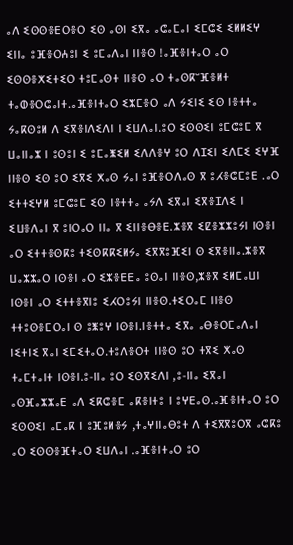ⴰⴷ ⵉⵙⵙⴻⴹⵔⴻⵔ ⵉⵙ ⴰⵙⵏ ⵉⴳⴰ ⴰⵛⴰⵎⴰⵏ ⵉⵎⵛⵉ ⵉⵍⵍⵉⵖ ⵉⵏⵏⴰ ⵓⴼⴻⵔⵄⵓⵏ ⵉ ⵓⵎⴰⴷⴰⵏ ⵏⵏⴻⵙ !ⴰⴼⴻⵏⵜⴰⵔ ⴰⵔ ⵉⵙⵙⴻⵅⵉⵜⵉⵔ ⵜⵓⵎⴰⵙⵜ ⵏⵏⴻⵙ ⴰⵔ ⵜⴰⵙⴽⵯⴼⴻⵍⵜ ⵜⴰⵀⴻⵔⵛⴰⵏⵜ.ⴰⴼⴻⵏⵜⴰⵔ ⵉⵣⵎⴻⵔ ⴰⴷ ⵢⵉⵏⵉ ⵉⵙ ⵏⴻⵜⵜⴰ ⵢⴰⴽⵙⵓⵍ ⴷ ⵉⴳⴻⵏⴷⵉⴷⵏ ⵏ ⵉⵡⴷⴰⵏ.ⵓⵔ ⵉⵙⵙⵉⵏ ⵓⵎⵛⵓⵎ ⴳ ⵡⴰⵏⵏⴰⵣ ⵏ ⵓⵙⵓⵏ ⵉ ⵓⵎⴰⵥⵉⵍ ⵉⴷⴷⴻⵖ ⵓⵔ ⴷⵊⵉⵏ ⵉⴷⵎⵉ ⵉⵖⴼ ⵏⵏⴻⵙ ⵉⵙ ⵓⵔ ⵉⴳⵉ ⵅⴰⵙ ⵢⴰⵏ ⵓⴼⴻⵔⴷⴰⵙ ⴳ ⵓⵃⴻⵛⵎⵓⴹ .ⴰⵔ ⵉⵜⵜⵉⵖⵍ ⵓⵎⵛⵓⵎ ⵉⵙ ⵏⴻⵜⵜⴰ ⴰⵢⴷ ⵉⴳⴰⵏ ⵉⴳⴻⵊⴷⵉ ⵏ ⵉⵡⴻⴷⴰⵏ ⴳ ⵓⵏⵔⴰⵔ ⵏⵏⴰ ⴳ ⵉⵏⵏⴻⴱⴻⴹ.ⵣⴻⴳ ⵉⵇⴻⵣⵣⵓⵢⵏ ⵏⵙⴻⵏ ⴰⵔ ⵉⵜⵜⴻⵙⴽⵓ ⵜⵉⵙⴽⴽⵉⵍⵢⴰ ⵉⴳⴳⵓⴼⵉⵏ ⵙ ⵉⴳⴻⵏⵏⴰ.ⵣⴻⴳ ⵡⴰⵣⵣⴰⵔ ⵏⵙⴻⵏ ⴰⵔ ⵉⵣⴻⴹⴹⴰ ⵓⵙⴰⵏ ⵏⵏⴻⵙ,ⵣⴻⴳ ⵉⵍⵎⴰⵡⵏ ⵏⵙⴻⵏ ⴰⵔ ⵉⵜⵜⴻⴳⵏⵓ ⵉⵃⵔⵓⵢⵏ ⵏⵏⴻⵙ.ⵜⵉⵔⴰⵎ ⵏⵏⴻⵙ ⵜⵜⵓⵙⴻⵎⵔⴰⵏ ⵙ ⵓⵥⵓⵖ ⵏⵙⴻⵏ.ⵏⴻⵜⵜⴰ ⵉⴳⴰ ⴰⴱⴻⵔⵎⴰⴷⴰⵏ ⵏⵉⵜⵏⵉ ⴳⴰⵏ ⵉⵎⵉⵜⴰⵔ.ⵜⵓⴷⴻⵔⵜ ⵏⵏⴻⵙ ⵓⵔ ⵜⴳⵉ ⵅⴰⵙ ⵜⴰⵎⵜⴰⵏⵜ ⵏⵙⴻⵏ.ⵓ-ⵏⵏⴰ ⵓⵔ ⵉⵙⴳⵉⴷⵏ ,ⵓ-ⵏⵏⴰ ⵉⴳⴰⵏ ⴰⵙⴼⴰⵣⵣⴰⴹ ⴰⴷ ⵉⴽⵛⴻⵎ ⴰⴽⴻⵏⵜⵓ ⵏ ⵓⵖⴹⴰⵙ.ⴰⴼⴻⵏⵜⴰⵔ ⵓⵔ ⵉⵙⵙⵉⵏ ⴰⵎⴰⴽ ⵏ ⵓⴼⵓⵍⴻⵢ ,ⵜⴰⵖⵏⵏⴰⴱⵓⵜ ⴷ ⵜⵉⴳⴳⵓⵔⴳ ⴰⵛⴽⵓ ⴰⵔ ⵉⵙⵙⴻⴼⵜⴰⵔ ⵉⵡⴷⴰⵏ .ⴰⴼⴻⵏⵜⴰⵔ ⵓⵔ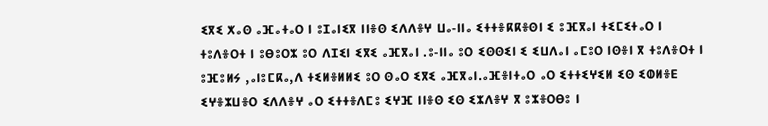ⵉⴳⵉ ⵅⴰⵙ ⴰⴼⴰⵜⴰⵔ ⵏ ⵓⵊⴰⵏⵉⴳ ⵏⵏⴻⵙ ⵉⴷⴷⴻⵖ ⵡⴰ-ⵏⵏⴰ ⵉⵜⵜⴻⴽⴽⴻⵙⵏ ⵉ ⵓⴼⴳⴰⵏ ⵜⵉⵎⵉⵜⴰⵔ ⵏ ⵜⵓⴷⴻⵔⵜ ⵏ ⵓⴱⵓⵔⵣ ⵓⵔ ⴷⵊⵉⵏ ⵉⴳⵉ ⴰⴼⴳⴰⵏ .ⵓ-ⵏⵏⴰ ⵓⵔ ⵉⵙⵙⵉⵏ ⵉ ⵉⵡⴷⴰⵏ ⴰⵎⵓⵔ ⵏⵙⴻⵏ ⴳ ⵜⵓⴷⴻⵔⵜ ⵏ ⵓⴼⵓⵍⵢ ,ⴰⵏⵓⵎⴽⴰ,ⴷ ⵜⵉⵍⴻⵍⵍⵉ ⵓⵔ ⵙⴰⵔ ⵉⴳⵉ ⴰⴼⴳⴰⵏ.ⴰⴼⴻⵏⵜⴰⵔ ⴰⵔ ⵉⵜⵜⵉⵖⵉⵍ ⵉⵙ ⵉⵀⵍⴻⴹ ⵉⵖⴻⵣⵡⴻⵔ ⵉⴷⴷⴻⵖ ⴰⵔ ⵉⵜⵜⴻⴷⵎⵓ ⵉⵖⴼ ⵏⵏⴻⵙ ⵉⵙ ⵉⵣⴷⴻⵖ ⴳ ⵓⵣⴻⵔⴱⵓ ⵏ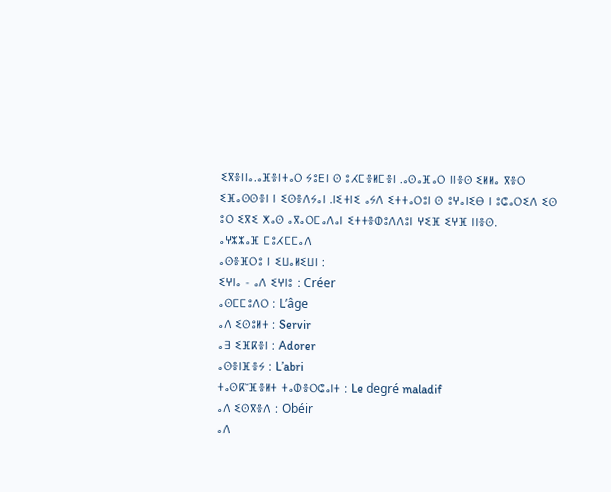ⵉⴳⴻⵏⵏⴰ.ⴰⴼⴻⵏⵜⴰⵔ ⵢⵓⴹⵏ ⵙ ⵓⵃⵎⴻⵍⵎⴻⵏ .ⴰⵙⴰⴼⴰⵔ ⵏⵏⴻⵙ ⵉⵍⵍⴰ ⴳⴻⵔ ⵉⴼⴰⵙⵙⴻⵏ ⵏ ⵉⵙⴻⴷⵢⴰⵏ .ⵏⵉⵜⵏⵉ ⴰⵢⴷ ⵉⵜⵜⴰⵔⵓⵏ ⵙ ⵓⵖⴰⵏⵉⴱ ⵏ ⵓⵛⴰⵔⵉⴷ ⵉⵙ ⵓⵔ ⵉⴳⵉ ⵅⴰⵙ ⴰⴳⴰⵔⵎⴰⴷⴰⵏ ⵉⵜⵜⴻⵀⵓⴷⴷⵓⵏ ⵖⵉⴼ ⵉⵖⴼ ⵏⵏⴻⵙ.
ⴰⵖⵣⵣⴰⴼ ⵎⵓⵃⵎⵎⴰⴷ
ⴰⵙⴻⴼⵔⵓ ⵏ ⵉⵡⴰⵍⵉⵡⵏ :
ⵉⵖⵏⴰ - ⴰⴷ ⵉⵖⵏⵓ : Créer
ⴰⵙⵎⵎⵓⴷⵔ : L’âge
ⴰⴷ ⵉⵙⵓⵍⵜ : Servir
ⴰⴺ ⵉⴼⴽⴻⵏ : Adorer
ⴰⵙⴻⵏⴼⴻⵢ : L’abri
ⵜⴰⵙⴽⵯⴼⴻⵍⵜ ⵜⴰⵀⴻⵔⵛⴰⵏⵜ : Le degré maladif
ⴰⴷ ⵉⵙⴳⴻⴷ : Obéir
ⴰⴷ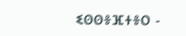ⵉⵙⵙⴻⴼⵜⴻⵔ -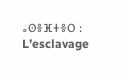ⴰⵙⴻⴼⵜⴻⵔ : L’esclavage